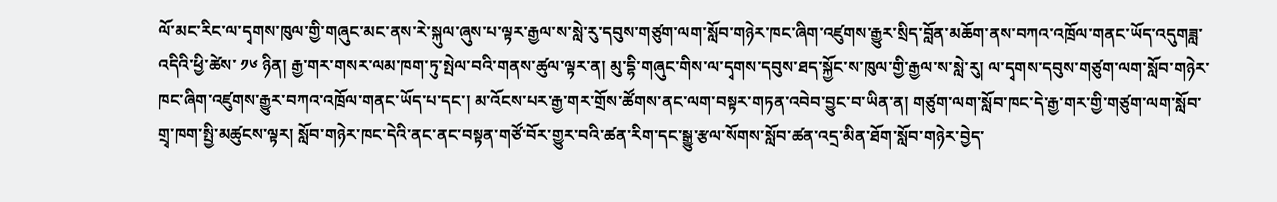ལོ་མང་རིང་ལ་དྭགས་ཁུལ་གྱི་གཞུང་མང་ནས་རེ་སྐུལ་ཞུས་པ་ལྟར་རྒྱལ་ས་སླེ་རུ་དབུས་གཙུག་ལག་སློབ་གཉེར་ཁང་ཞིག་འཛུགས་རྒྱུར་སྲིད་བློན་མཆོག་ནས་བཀའ་འཁྲོལ་གནང་ཡོད་འདུགཟླ་འདིའི་ཕྱི་ཚེས་ ༡༦ ཉིན། རྒྱ་གར་གསར་ལམ་ཁག་ཏུ་སྤེལ་བའི་གནས་ཚུལ་ལྟར་ན། མུ་དྷི་གཞུང་གིས་ལ་དྭགས་དབུས་ཐད་སྐྱོང་ས་ཁུལ་གྱི་རྒྱལ་ས་སླེ་རུ། ལ་དྭགས་དབུས་གཙུག་ལག་སློབ་གཉེར་ཁང་ཞིག་འཛུགས་རྒྱུར་བཀའ་འཁྲོལ་གནང་ཡོད་པ་དང་། མ་འོངས་པར་རྒྱ་གར་གྲོས་ཚོགས་ནང་ལག་བསྟར་གཏན་འབེབ་བྱུང་བ་ཡིན་ན། གཙུག་ལག་སློབ་ཁང་དེ་རྒྱ་གར་གྱི་གཙུག་ལག་སློབ་གྲྭ་ཁག་སྤྱི་མཚུངས་ལྟར། སློབ་གཉེར་ཁང་དེའི་ནང་ནང་བསྟན་གཙོ་བོར་གྱུར་བའི་ཚན་རིག་དང་སྒྱུ་རྩལ་སོགས་སློབ་ཚན་འདྲ་མིན་ཐོག་སློབ་གཉེར་བྱེད་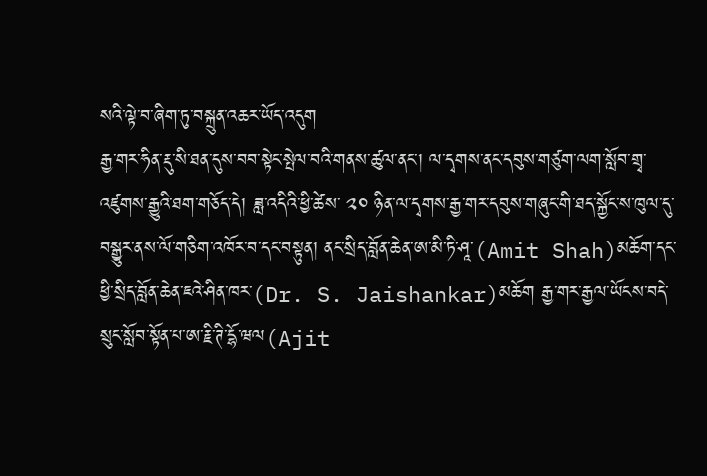སའི་ལྟེ་བ་ཞིག་ཏུ་བསྐྲུན་འཆར་ཡོད་འདུག
རྒྱ་གར་ཧིན་རྡུ་སི་ཐན་དུས་བབ་སྟེང་སྤེལ་བའི་གནས་ཚུལ་ནང་། ལ་དྭགས་ནང་དབུས་གཙུག་ལག་སློབ་གྲྭ་འཛུགས་རྒྱུའི་ཐག་གཅོད་དེ། ཟླ་འདིའི་ཕྱི་ཚེས་ ༢༠ ཉིན་ལ་དྭགས་རྒྱ་གར་དབུས་གཞུང་གི་ཐད་སྐྱོང་ས་ཁུལ་དུ་བསྒྱུར་ནས་ལོ་གཅིག་འཁོར་བ་དང་བསྟུན། ནང་སྲིད་བློན་ཆེན་ཨ་མི་ཏི་ཤཱ་(Amit Shah)མཆོག་དང་ཕྱི་སྲིད་བློན་ཆེན་ཇའེ་ཤིན་ཁར་(Dr. S. Jaishankar)མཆོག རྒྱ་གར་རྒྱལ་ཡོངས་བདེ་སྲུང་སློབ་སྟོན་པ་ཨ་རྗི་ཊི་དྷོ་ཝལ(Ajit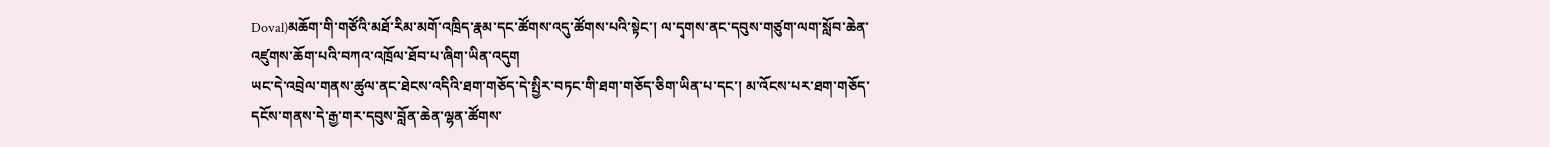Doval)མཆོག་གི་གཙོའི་མཐོ་རིམ་མགོ་འཁྲིད་རྣམ་དང་ཚོགས་འདུ་ཚོགས་པའི་སྟེང་། ལ་དྭགས་ནང་དབུས་གཙུག་ལག་སློབ་ཆེན་འཛུགས་ཆོག་པའི་བཀའ་འཁྲོལ་ཐོབ་པ་ཞིག་ཡིན་འདུག
ཡང་དེ་འབྲེལ་གནས་ཚུལ་ནང་ཐེངས་འདིའི་ཐག་གཅོད་དེ་སྤྱིར་བཏང་གི་ཐག་གཅོད་ཅིག་ཡིན་པ་དང་། མ་འོངས་པར་ཐག་གཅོད་དངོས་གནས་དེ་རྒྱ་གར་དབུས་བློན་ཆེན་ལྷན་ཚོགས་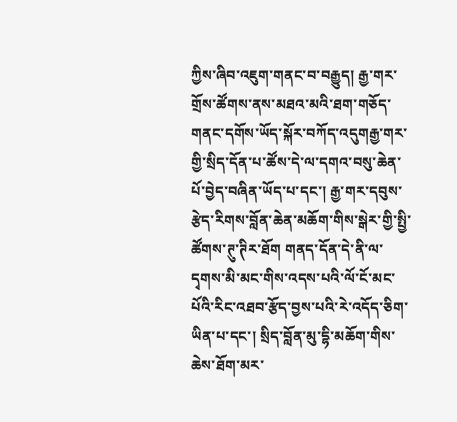ཀྱིས་ཞིབ་འཇུག་གནང་བ་བརྒྱུད། རྒྱ་གར་གྲོས་ཚོགས་ནས་མཐའ་མའི་ཐག་གཅོད་གནང་དགོས་ཡོད་སྐོར་བཀོད་འདུགརྒྱ་གར་གྱི་སྲིད་དོན་པ་ཚོས་དེ་ལ་དགའ་བསུ་ཆེན་པོ་བྱེད་བཞིན་ཡོད་པ་དང་། རྒྱ་གར་དབུས་རྩེད་རིགས་བློན་ཆེན་མཆོག་གིས་སྒེར་གྱི་སྤྱི་ཚོགས་ཊུ་ཊིར་ཐོག གནད་དོན་དེ་ནི་ལ་དྭགས་མི་མང་གིས་འདས་པའི་ལོ་ངོ་མང་པོའི་རིང་འཐབ་རྩོད་བྱས་པའི་རེ་འདོད་ཅིག་ཡིན་པ་དང་། སྲིད་བློན་མུ་དྷི་མཆོག་གིས་ཆེས་ཐོག་མར་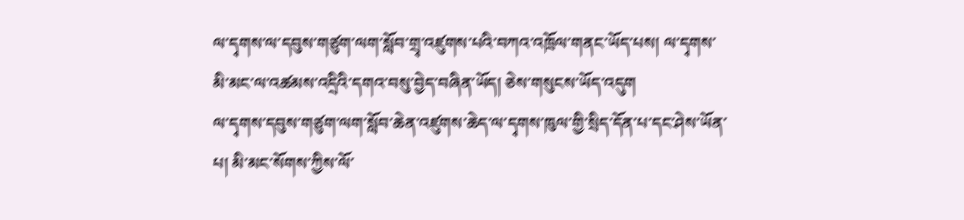ལ་དྭགས་ལ་དབུས་གཙུག་ལག་སློབ་གྲྭ་འཛུགས་པའི་བཀའ་འཁྲོལ་གནང་ཡོད་པས། ལ་དྭགས་མི་མང་ལ་འཚམས་འདྲིའི་དགའ་བསུ་བྱེད་བཞིན་ཡོད། ཅེས་གསུངས་ཡོད་འདུག
ལ་དྭགས་དབུས་གཙུག་ལག་སློབ་ཆེན་འཛུགས་ཆེད་ལ་དྭགས་ཁུལ་གྱི་སྲིད་དོན་པ་དང་ཤེས་ཡོན་པ། མི་མང་སོགས་ཀྱིས་ལོ་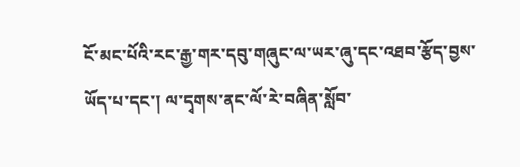ངོ་མང་པོའི་རང་རྒྱ་གར་དབུ་གཞུང་ལ་ཡར་ཞུ་དང་འཐབ་རྩོད་བྱས་ཡོད་པ་དང་། ལ་དྭགས་ནང་ལོ་རེ་བཞིན་སློབ་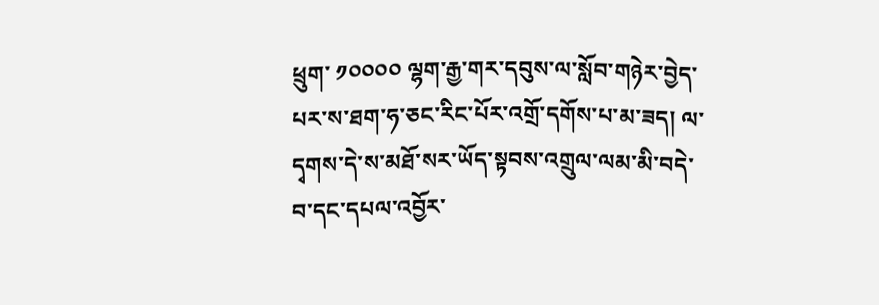ཕྲུག་ ༡༠༠༠༠ ལྷག་རྒྱ་གར་དབུས་ལ་སློབ་གཉེར་བྱེད་པར་ས་ཐག་ཧ་ཅང་རིང་པོར་འགྲོ་དགོས་པ་མ་ཟད། ལ་དྭགས་དེ་ས་མཐོ་སར་ཡོད་སྟབས་འགྲུལ་ལམ་མི་བདེ་བ་དང་དཔལ་འབྱོར་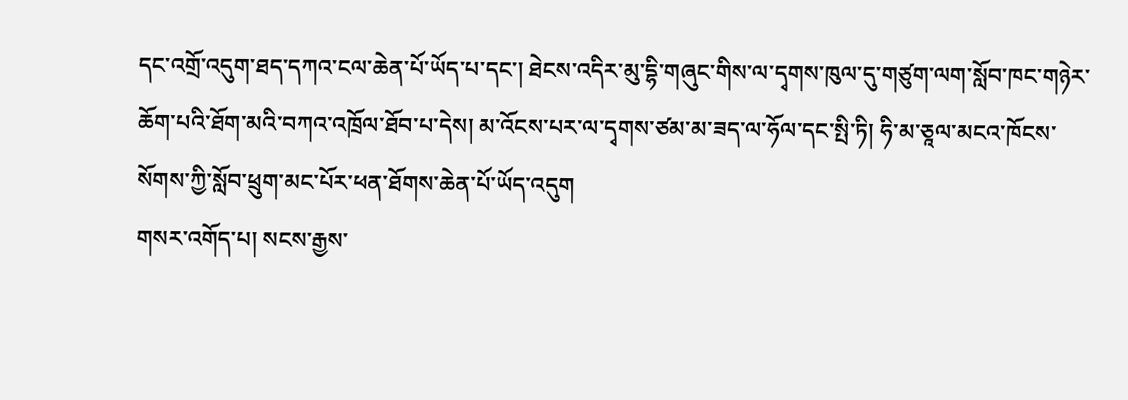དང་འགྲོ་འདུག་ཐད་དཀའ་ངལ་ཆེན་པོ་ཡོད་པ་དང་། ཐེངས་འདིར་མུ་དྷི་གཞུང་གིས་ལ་དྭགས་ཁུལ་དུ་གཙུག་ལག་སློབ་ཁང་གཉེར་ཆོག་པའི་ཐོག་མའི་བཀའ་འཁྲོལ་ཐོབ་པ་དེས། མ་འོངས་པར་ལ་དྭགས་ཙམ་མ་ཟད་ལ་ཧོལ་དང་སྤི་ཏི། ཧི་མ་ཅཱལ་མངའ་ཁོངས་སོགས་ཀྱི་སློབ་ཕྲུག་མང་པོར་ཕན་ཐོགས་ཆེན་པོ་ཡོད་འདུག
གསར་འགོད་པ། སངས་རྒྱས་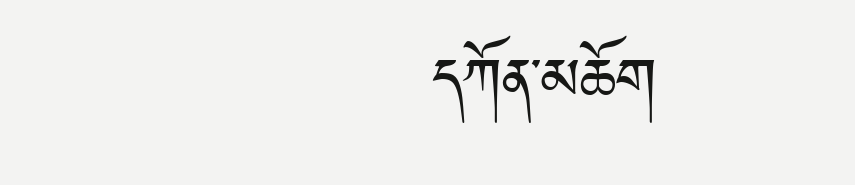དཀོན་མཆོག